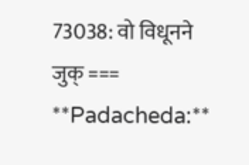73038: वो विधूनने जुक् === **Padacheda:**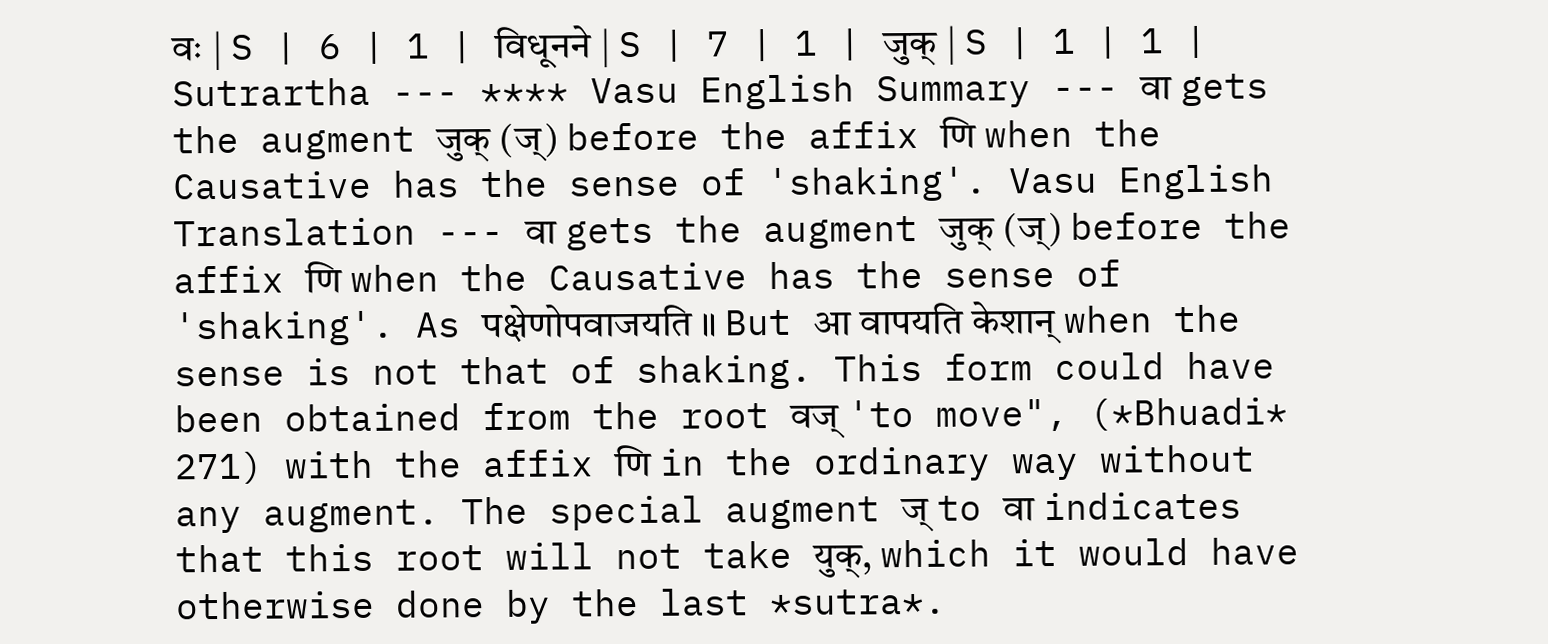वः | S | 6 | 1 | विधूनने | S | 7 | 1 | जुक् | S | 1 | 1 | Sutrartha --- **** Vasu English Summary --- वा gets the augment जुक् (ज्) before the affix णि when the Causative has the sense of 'shaking'. Vasu English Translation --- वा gets the augment जुक् (ज्) before the affix णि when the Causative has the sense of 'shaking'. As पक्षेणोपवाजयति ॥ But आ वापयति केशान् when the sense is not that of shaking. This form could have been obtained from the root वज् 'to move", (*Bhuadi* 271) with the affix णि in the ordinary way without any augment. The special augment ज् to वा indicates that this root will not take युक्, which it would have otherwise done by the last *sutra*.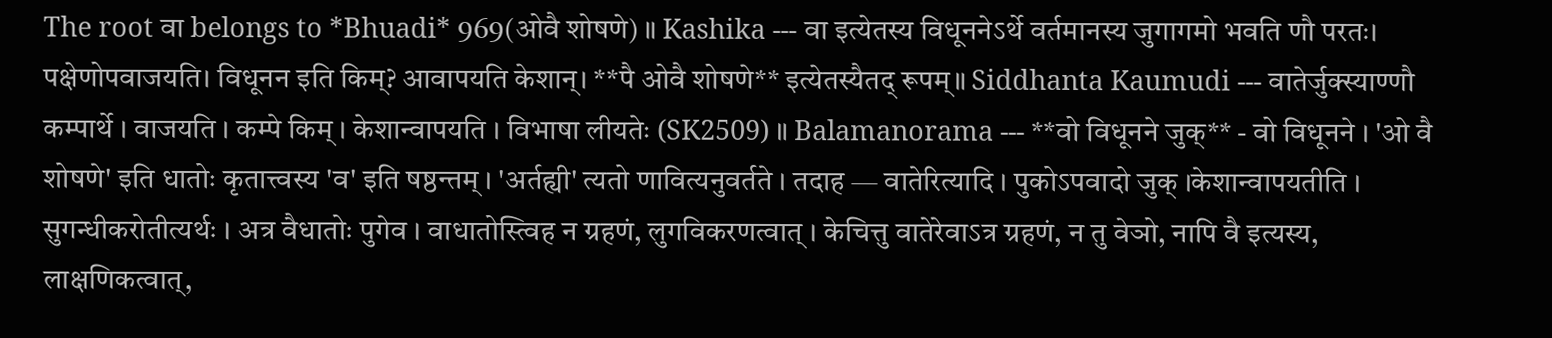The root वा belongs to *Bhuadi* 969(ओवै शोषणे) ॥ Kashika --- वा इत्येतस्य विधूननेऽर्थे वर्तमानस्य जुगागमो भवति णौ परतः। पक्षेणोपवाजयति। विधूनन इति किम्? आवापयति केशान्। **पै ओवै शोषणे** इत्येतस्यैतद् रूपम्॥ Siddhanta Kaumudi --- वातेर्जुक्स्याण्णौ कम्पार्थे । वाजयति । कम्पे किम् । केशान्वापयति । विभाषा लीयतेः (SK2509) ॥ Balamanorama --- **वो विधूनने जुक्** - वो विधूनने । 'ओ वै शोषणे' इति धातोः कृतात्त्वस्य 'व' इति षष्ठन्तम् । 'अर्तह्यी' त्यतो णावित्यनुवर्तते । तदाह — वातेरित्यादि । पुकोऽपवादो जुक् ।केशान्वापयतीति । सुगन्धीकरोतीत्यर्थः । अत्र वैधातोः पुगेव । वाधातोस्त्विह न ग्रहणं, लुगविकरणत्वात् । केचित्तु वातेरेवाऽत्र ग्रहणं, न तु वेञो, नापि वै इत्यस्य, लाक्षणिकत्वात्,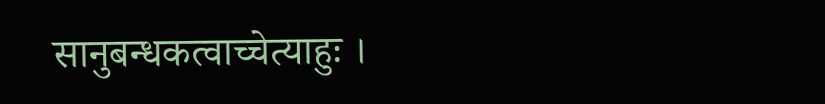सानुबन्धकत्वाच्चेत्याहुः ।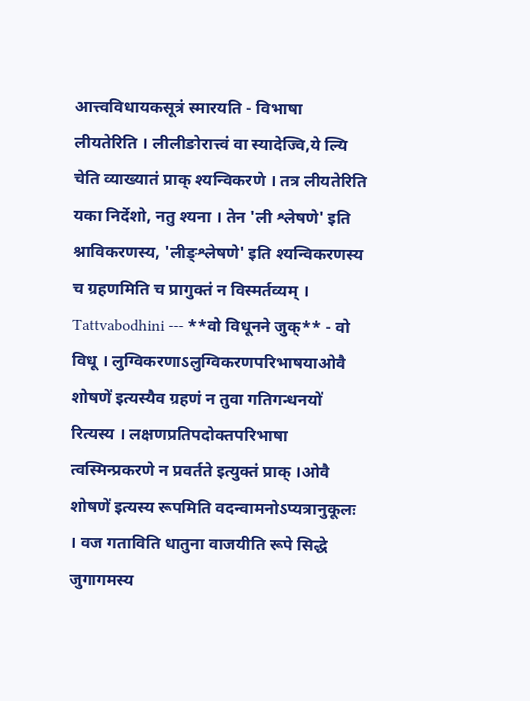आत्त्वविधायकसूत्रं स्मारयति - विभाषा लीयतेरिति । लीलीङोरात्त्वं वा स्यादेज्वि,ये ल्यि चेति व्याख्यातं प्राक् श्यन्विकरणे । तत्र लीयतेरिति यका निर्देशो, नतु श्यना । तेन 'ली श्लेषणे' इति श्नाविकरणस्य, 'लीङ्श्लेषणे' इति श्यन्विकरणस्य च ग्रहणमिति च प्रागुक्तं न विस्मर्तव्यम् । Tattvabodhini --- **वो विधूनने जुक्** - वो विधू । लुग्विकरणाऽलुग्विकरणपरिभाषयाओवै शोषणे॑ इत्यस्यैव ग्रहणं न तुवा गतिगन्धनयो॑ रित्यस्य । लक्षणप्रतिपदोक्तपरिभाषा त्वस्मिन्प्रकरणे न प्रवर्तते इत्युक्तं प्राक् ।ओवै शोषणे॑ इत्यस्य रूपमिति वदन्वामनोऽप्यत्रानुकूलः । वज गताविति धातुना वाजयीति रूपे सिद्धे जुगागमस्य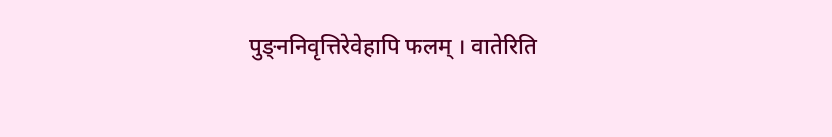पुङ्ननिवृत्तिरेवेहापि फलम् । वातेरिति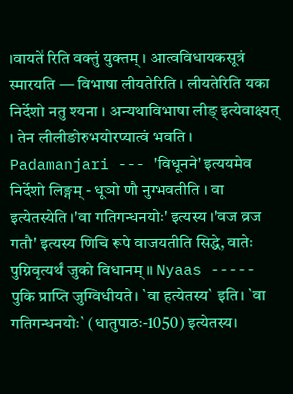।वायते॑ रिति वक्तुं युक्तम् । आत्वविधायकसूत्रं स्मारयति — विभाषा लीयतेरिति । लीयतेरिति यका निर्देशो नतु श्यना । अन्यथाविभाषा लीङ् इत्येवाक्ष्यत् । तेन लीलीङोरुभयोरप्यात्वं भवति । Padamanjari --- 'विधूनने' इत्ययमेव निर्देशो लिङ्गम् - धूञो णौ नुग्भवतीति । वा इत्येतस्येति ।'वा गतिगन्धनयोः' इत्यस्य ।'वज व्रज गतौ' इत्यस्य णिचि रूपे वाजयतीति सिद्धे, वातेः पुग्निवृत्यर्थं जुको विधानम् ॥ Nyaas ----- पुकि प्राप्ति जुग्विधीयते। `वा हत्येतस्य` इति। `वा गतिगन्धनयोः` (धातुपाठः-1050) इत्येतस्य।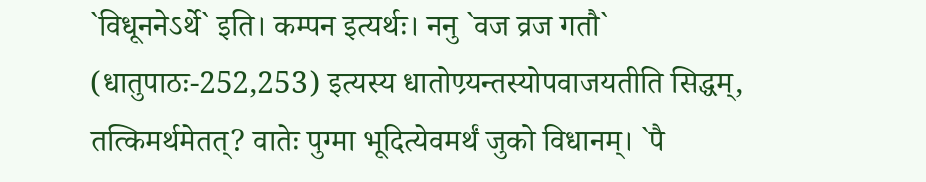`विधूननेऽर्थे` इति। कम्पन इत्यर्थः। ननु `वज व्रज गतौ` (धातुपाठः-252,253) इत्यस्य धातोण्र्यन्तस्योपवाजयतीति सिद्धम्, तत्किमर्थमेतत्? वातेः पुग्मा भूदित्येवमर्थं जुको विधानम्। `पै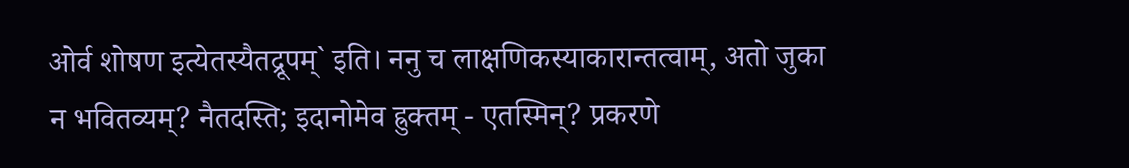ओर्व शोषण इत्येतस्यैतद्रूपम्` इति। ननु च लाक्षणिकस्याकारान्तत्वाम्, अतो जुका न भवितव्यम्? नैतदस्ति; इदानोमेव ह्रुक्तम् - एतस्मिन्? प्रकरणे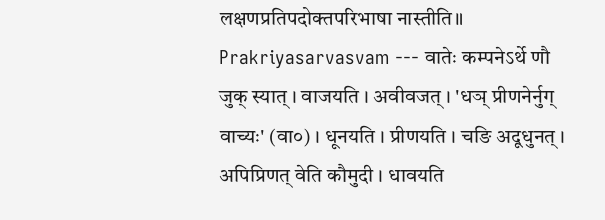लक्षणप्रतिपदोक्तपरिभाषा नास्तीति॥ Prakriyasarvasvam --- वातेः कम्पनेऽर्थे णौ जुक् स्यात् । वाजयति । अवीवजत् । 'धञ् प्रीणनेर्नुग् वाच्यः' (वा०) । धूनयति । प्रीणयति । चङि अदूधुनत् । अपिप्रिणत् वेति कौमुदी । धावयति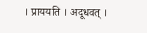। प्राययति । अदूधवत् ।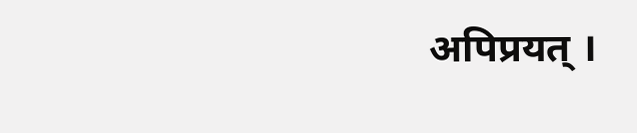अपिप्रयत् ।